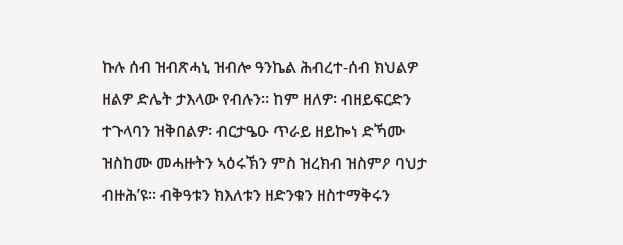ኩሉ ሰብ ዝብጽሓኒ ዝብሎ ዓንኬል ሕብረተ-ሰብ ክህልዎ ዘልዎ ድሌት ታእላው የብሉን። ከም ዘለዎ፡ ብዘይፍርድን ተጉላባን ዝቅበልዎ፡ ብርታዔዑ ጥራይ ዘይኰነ ድኻሙ ዝስከሙ መሓዙትን ኣዕሩኽን ምስ ዝረክብ ዝስምዖ ባህታ ብዙሕ’ዩ። ብቅዓቱን ክእለቱን ዘድንቁን ዘስተማቅሩን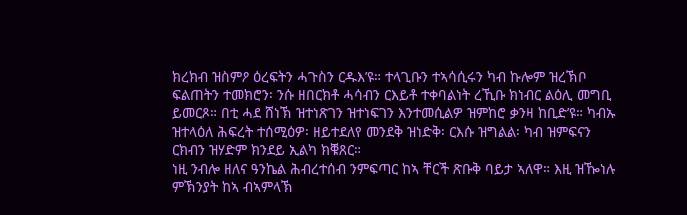ክረክብ ዝስምዖ ዕረፍትን ሓጉስን ርዱእ’ዩ። ተላጊቡን ተኣሳሲሩን ካብ ኩሎም ዝረኽቦ ፍልጠትን ተመክሮን፡ ንሱ ዘበርክቶ ሓሳብን ርእይቶ ተቀባልነት ረኺቡ ክነብር ልዕሊ መግቢ ይመርጾ። በቲ ሓደ ሸነኽ ዝተነጽገን ዝተነፍገን እንተመሲልዎ ዝምከሮ ቃንዛ ከቢድ’ዩ። ካብኡ ዝተላዕለ ሕፍረት ተሰሚዕዎ፡ ዘይተደለየ መንደቅ ዝነድቅ፡ ርእሱ ዝግልል፡ ካብ ዝምፍናን ርክብን ዝሃድም ክንደይ ኢልካ ክቑጸር።
ነዚ ንብሎ ዘለና ዓንኬል ሕብረተሰብ ንምፍጣር ከኣ ቸርች ጽቡቅ ባይታ ኣለዋ። እዚ ዝዀነሉ ምኽንያት ከኣ ብኣምላኽ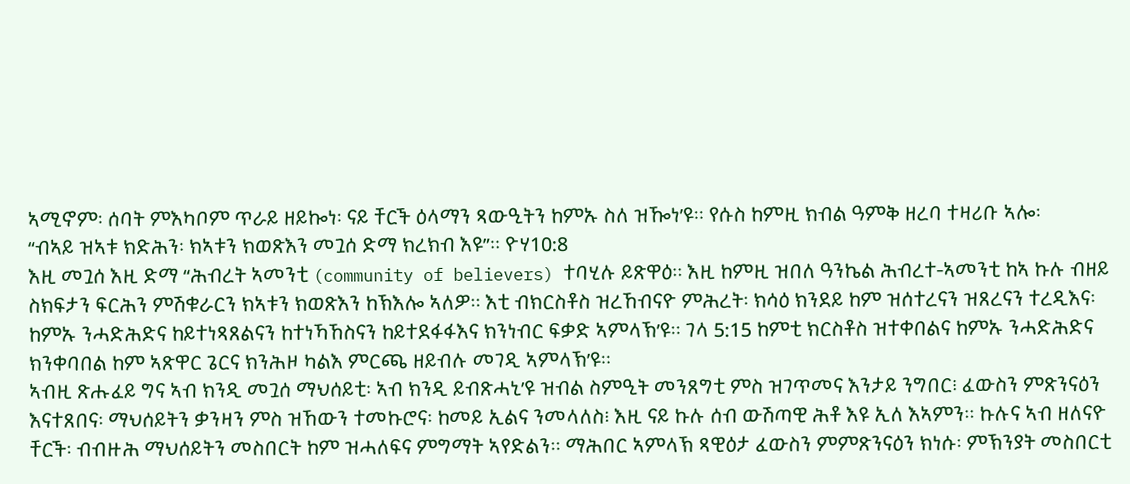ኣሚኖም፡ ሰባት ምእካቦም ጥራይ ዘይኰነ፡ ናይ ቸርች ዕላማን ጻውዒትን ከምኡ ስለ ዝዀነ’ዩ። የሱስ ከምዚ ክብል ዓምቅ ዘረባ ተዛሪቡ ኣሎ፡
“ብኣይ ዝኣቱ ክድሕን፡ ክኣቱን ክወጽእን መጓሰ ድማ ክረክብ እዩ”። ዮሃ10:8
እዚ መጓሰ እዚ ድማ “ሕብረት ኣመንቲ (community of believers) ተባሂሉ ይጽዋዕ። እዚ ከምዚ ዝበለ ዓንኬል ሕብረተ-ኣመንቲ ከኣ ኩሉ ብዘይ ስክፍታን ፍርሕን ምሽቁራርን ክኣቱን ክወጽእን ከኽእሎ ኣለዎ። እቲ ብክርስቶስ ዝረኸብናዮ ምሕረት፡ ክሳዕ ክንደይ ከም ዝሰተረናን ዝጸረናን ተረዲእና፡ ከምኡ ንሓድሕድና ከይተነጻጸልናን ከተነኻኸስናን ከይተደፋፋእና ክንነብር ፍቃድ ኣምላኽ’ዩ። ገላ 5:15 ከምቲ ክርስቶስ ዝተቀበልና ከምኡ ንሓድሕድና ክንቀባበል ከም ኣጽዋር ጌርና ክንሕዞ ካልእ ምርጫ ዘይብሉ መገዲ ኣምላኽ’ዩ።
ኣብዚ ጽሑፈይ ግና ኣብ ክንዲ መጓሰ ማህሰይቲ፡ ኣብ ክንዲ ይብጽሓኒ’ዩ ዝብል ስምዒት መንጸግቲ ምስ ዝገጥመና እንታይ ንግበር፧ ፈውስን ምጽንናዕን እናተጸበና፡ ማህሰይትን ቃንዛን ምስ ዝኸውን ተመኩሮና፡ ከመይ ኢልና ንመላለስ፧ እዚ ናይ ኩሉ ሰብ ውሽጣዊ ሕቶ እዩ ኢለ እኣምን። ኩሉና ኣብ ዘለናዮ ቸርች፡ ብብዙሕ ማህሰይትን መስበርት ከም ዝሓለፍና ምግማት ኣየድልን። ማሕበር ኣምላኽ ጻዊዕታ ፈውስን ምምጽንናዕን ክነሱ፡ ምኽንያት መስበርቲ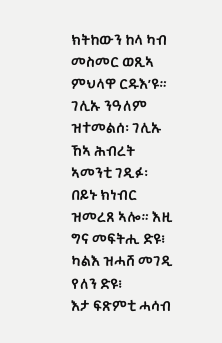ክትከውን ከላ ካብ መስመር ወጺኣ ምህላዋ ርዱእ’ዩ። ገሊኡ ንዓለም ዝተመልሰ፡ ገሊኡ ኸኣ ሕብረት ኣመንቲ ገዲፉ፡ በይኑ ክነብር ዝመረጸ ኣሎ። እዚ ግና መፍትሒ ድዩ፧ ካልእ ዝሓሸ መገዲ የለን ድዩ፧
እታ ፍጽምቲ ሓሳብ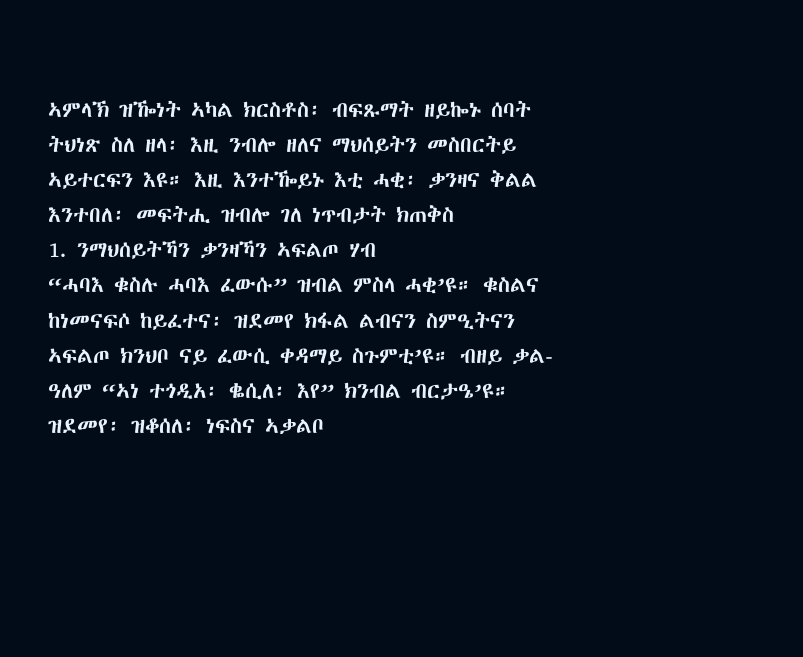ኣምላኽ ዝዀነት ኣካል ክርስቶስ፡ ብፍጹማት ዘይኰኑ ሰባት ትህነጽ ስለ ዘላ፡ እዚ ንብሎ ዘለና ማህሰይትን መስበርትይ ኣይተርፍን እዩ። እዚ እንተዀይኑ እቲ ሓቂ፡ ቃንዛና ቅልል እንተበለ፡ መፍትሒ ዝብሎ ገለ ነጥብታት ክጠቅስ
1. ንማህሰይትኻን ቃንዛኻን ኣፍልጦ ሃብ
“ሓባእ ቁስሉ ሓባእ ፈውሱ” ዝብል ምስላ ሓቂ’ዩ። ቁስልና ከነመናፍሶ ከይፈተና፡ ዝደመየ ክፋል ልብናን ስምዒትናን ኣፍልጦ ክንህቦ ናይ ፈውሲ ቀዳማይ ስጉምቲ’ዩ። ብዘይ ቃል-ዓለም “ኣነ ተጎዲአ፡ ቈሲለ፡ እየ” ክንብል ብርታዔ’ዩ። ዝደመየ፡ ዝቆሰለ፡ ነፍስና ኣቃልቦ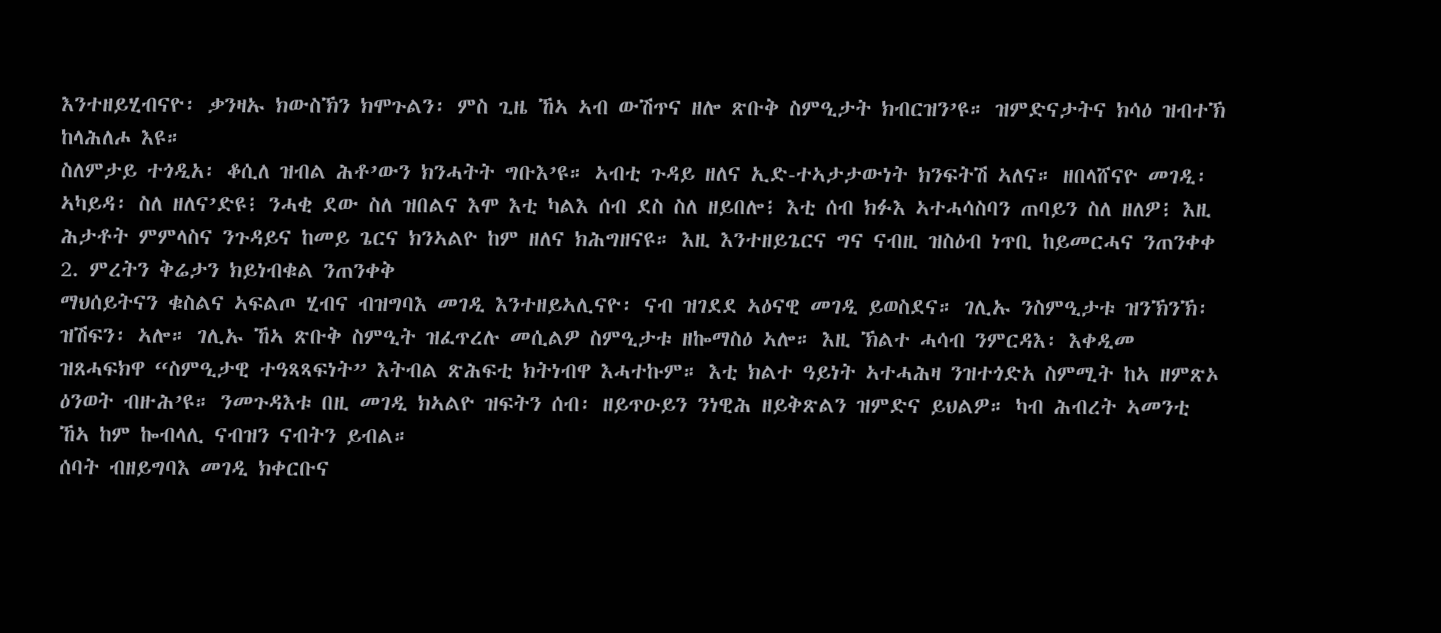እንተዘይሂብናዮ፡ ቃንዛኡ ክውስኽን ክሞጉልን፡ ምስ ጊዜ ኸኣ ኣብ ውሽጥና ዘሎ ጽቡቅ ስምዒታት ክብርዝን’ዩ። ዝምድናታትና ክሳዕ ዝብተኽ ከላሕለሖ እዩ።
ስለምታይ ተጎዲአ፡ ቆሲለ ዝብል ሕቶ’ውን ክንሓትት ግቡእ’ዩ። ኣብቲ ጉዳይ ዘለና ኢድ-ተኣታታውነት ክንፍትሽ ኣለና። ዘበላሸናዮ መገዲ፡ ኣካይዳ፡ ስለ ዘለና’ድዩ፧ ንሓቂ ደው ስለ ዝበልና እሞ እቲ ካልእ ሰብ ደስ ስለ ዘይበሎ፧ እቲ ሰብ ክፉእ ኣተሓሳስባን ጠባይን ስለ ዘለዎ፧ እዚ ሕታቶት ምምላስና ንጉዳይና ከመይ ጌርና ክንኣልዮ ከም ዘለና ክሕግዘናዩ። እዚ እንተዘይጌርና ግና ናብዚ ዝስዕብ ነጥቢ ከይመርሓና ንጠንቀቀ
2. ምረትን ቅሬታን ክይነብቁል ንጠንቀቅ
ማህሰይትናን ቁስልና ኣፍልጦ ሂብና ብዝግባእ መገዲ እንተዘይኣሊናዮ፡ ናብ ዝገደደ ኣዕናዊ መገዲ ይወስደና። ገሊኡ ንስምዒታቱ ዝንኽንኽ፡ ዝሽፍን፡ ኣሎ። ገሊኡ ኸኣ ጽቡቅ ስምዒት ዝፈጥረሉ መሲልዎ ስምዒታቱ ዘኰማስዕ ኣሎ። እዚ ኽልተ ሓሳብ ንምርዳእ፡ እቀዲመ ዝጸሓፍክዋ “ስምዒታዊ ተዓጻጻፍነት” እትብል ጽሕፍቲ ክትነብዋ እሓተኩም። እቲ ክልተ ዓይነት ኣተሓሕዛ ንዝተጎድአ ስምሚት ከኣ ዘምጽኦ ዕንወት ብዙሕ’ዩ። ንመጉዳእቱ በዚ መገዲ ክኣልዮ ዝፍትን ሰብ፡ ዘይጥዑይን ንነዊሕ ዘይቅጽልን ዝምድና ይህልዎ። ካብ ሕብረት ኣመንቲ ኸኣ ከም ኰብላሊ ናብዝን ናብትን ይብል።
ሰባት ብዘይግባእ መገዲ ክቀርቡና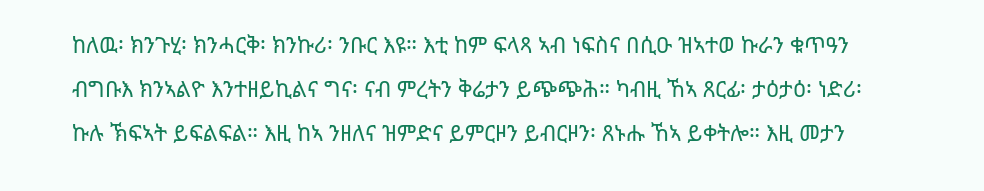ከለዉ፡ ክንጉሂ፡ ክንሓርቅ፡ ክንኩሪ፡ ንቡር እዩ። እቲ ከም ፍላጻ ኣብ ነፍስና በሲዑ ዝኣተወ ኩራን ቁጥዓን ብግቡእ ክንኣልዮ እንተዘይኪልና ግና፡ ናብ ምረትን ቅሬታን ይጭጭሕ። ካብዚ ኸኣ ጸርፊ፡ ታዕታዕ፡ ነድሪ፡ ኩሉ ኽፍኣት ይፍልፍል። እዚ ከኣ ንዘለና ዝምድና ይምርዞን ይብርዞን፡ ጸኑሑ ኸኣ ይቀትሎ። እዚ መታን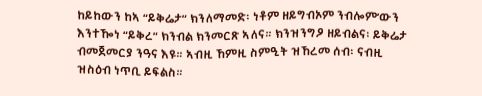ከይከውን ከኣ “ይቅሬታ” ክንለማመድ፡ ነቶም ዘይግብኦም ንብሎም’ውን እንተዀነ “ይቅረ” ክንብል ክንመርጽ ኣለና። ክንዝንግዖ ዘይብልና፡ ይቅሬታ ብመጀመርያ ንዓና እዩ። ኣብዚ ኸምዚ ስምዒት ዝኸረመ ሰብ፡ ናብዚ ዝስዕብ ነጥቢ ይፍልስ።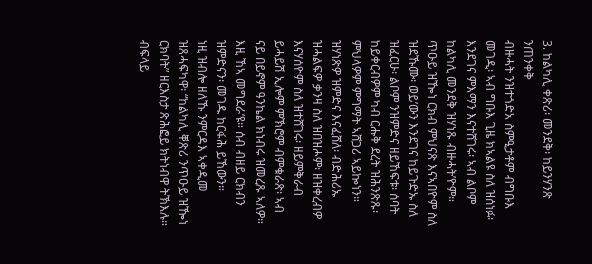3. ከልካሊ ቀጽሪ፡ መንደቅ፡ ከይንሃንጽ ንጠንቀቅ
ብዙሓት ንዝተጎድአ ስምዒታቶም ብግቡእ መገዲ፡ ኣብ ግቡእ ጊዜ ክኣልዩ ስለ ዝሰነፉ፡ እንደገና ምእማን እናተሸገሩ፡ ኣብ ልቦም ከልካሊ መንደቅ ዝሃነጹ ብዙሓት’ዮም። ጥዑይ ዝዀነ ርክብ ምህናጽ እናኣበዮም ስለ ዝደኹሙ፡ ወይ’ውን እንደገና ከይጉድኡ ስለ ዝፈርሁ፡ ልቦም ንዝምድና ዘይኸፍቱ፡ ሰባት ከይቀርብዎም ካብ ርሑቅ ደረት ዝሕንጽጹ፡ ምህላዎም ምግማት ኣሸጋሪ ኣይኰነን። ዝሃነጽዎ ዝምድና እናፈሸለ፡ ብድሕሪኡ ዝሓልፍዎ ቃንዛ ስለ ዝበዝሖም፡ ዘዝቀረብዎ እናሃሰዮም ስለ ዝተሸገሩ፡ ዘይምቅራብ ይሓይሽ ኢሎም ምኽሮም ብምቁራጽ፡ ኣብ ናይ በይኖም ዓንኬል ክነብሩ ዝመረጹ ኣለዎ። እዚ ኸኣ መግደራ’ዩ። ሰብ ብዘይ ርክብን ዝምድናን፡ መገዱ ከርፋሕ ይኸውን።
ነዚ ዝብሎ ዘለኹ ንምርዳእ ኣቀዲመ ዝጸሓፍካዋ፡ “ከልካሊ ቐጽሪ ንጥዑይ ዝዀነ ርክባት” ዘርእስታ ጽሕፎይ ክትነብዋ ትኽእሉ። ብፍላይ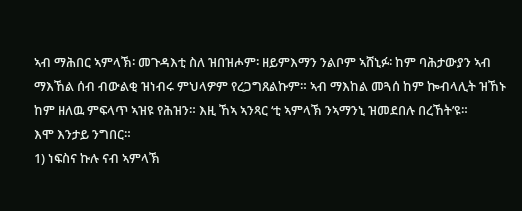ኣብ ማሕበር ኣምላኽ፡ መጉዳእቲ ስለ ዝበዝሖም፡ ዘይምእማን ንልቦም ኣሸኒፉ፡ ከም ባሕታውያን ኣብ ማእኸል ሰብ ብውልቂ ዝነብሩ ምህላዎም የረጋግጸልኩም። ኣብ ማእከል መጓሰ ከም ኰብላሊት ዝኸኑ ከም ዘለዉ ምፍላጥ ኣዝዩ የሕዝን። እዚ ኸኣ ኣንጻር ‘ቲ ኣምላኽ ንኣማንኒ ዝመደበሉ በረኸት’ዩ።
እሞ እንታይ ንግበር።
1) ነፍስና ኩሉ ናብ ኣምላኽ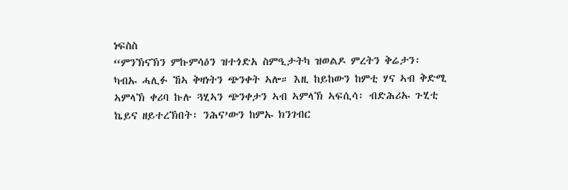ነፍስስ
“ምንኽናኽን ምኩምሳዕን ዝተጎድአ ስምዒታትካ ዝወልዶ ምረትን ቅሬታን፡ ካብኡ ሓሊፉ ኸኣ ቅዛነትን ጭንቀት ኣሎ። እዚ ከይከውን ከምቲ ሃና ኣብ ቅድሚ ኣምላኽ ቀሪባ ኩሉ ጓሂኣን ጭንቀታን ኣብ ኣምላኽ ኣፍሲሳ፡ ብድሕሪኡ ጉሂቲ ኬይና ዘይተረኽበት፡ ንሕና’ውን ከምኡ ክንገብር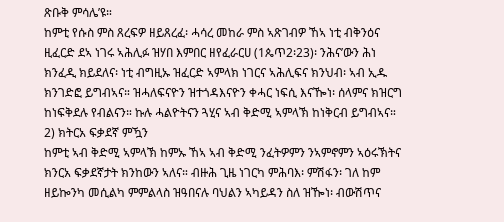ጽቡቅ ምሳሌ’ዩ።
ከምቲ የሱስ ምስ ጸረፍዎ ዘይጸረፈ፡ ሓሳረ መከራ ምስ ኣጽገብዎ ኸኣ ነቲ ብቅንዕና ዚፈርድ ደኣ ነገሩ ኣሕሊፉ ዝሃበ እምበር ዘየፈራርሀ (1ጴጥ2፡23)፡ ንሕና’ውን ሕነ ክንፈዲ ክይደለና፡ ነቲ ብግዚኡ ዝፈርድ ኣምላክ ነገርና ኣሕሊፍና ክንህብ፡ ኣብ ኢዱ ክንገድፎ ይግብኣና። ዝሓለፍናዮን ዝተጎዳእናዮን ቀሓር ነፍሲ እናዀነ፡ ሰላምና ክዝርግ ከነፍቅደሉ የብልናን። ኩሉ ሓልዮትናን ጓሂና ኣብ ቅድሚ ኣምላኽ ከነቅርብ ይግብኣና።
2) ክትርአ ፍቃደኛ ምዃን
ከምቲ ኣብ ቅድሚ ኣምላኽ ከምኡ ኸኣ ኣብ ቅድሚ ንፈትዎምን ንኣምኖምን ኣዕሩኽትና ክንርአ ፍቃደኛታት ክንከውን ኣለና። ብዙሕ ጊዜ ነገርካ ምሕባእ፡ ምሽፋን፡ ገለ ከም ዘይኰንካ መሲልካ ምምልላስ ዝዓበናሉ ባህልን ኣካይዳን ስለ ዝዀነ፡ ብውሽጥና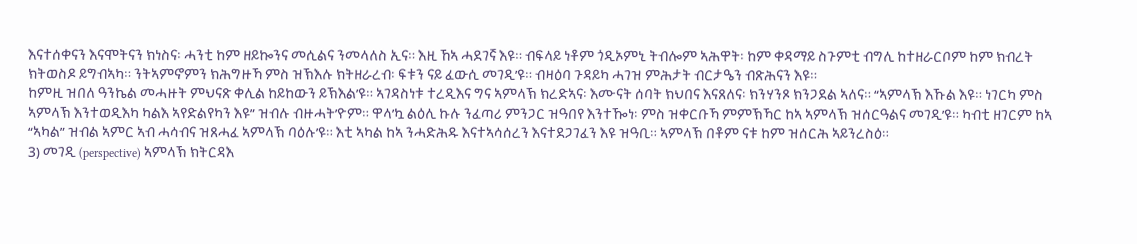እናተሰቀናን እናሞትናን ክነስና፡ ሓንቲ ከም ዘይኰንና መሲልና ንመላለስ ኢና። እዚ ኸኣ ሓደገኛ እዩ። ብፍላይ ነቶም ጎዲኦምኒ ትብሎም ኣሕዋት፡ ከም ቀዳማይ ስጉምቲ ብግሊ ከተዘራርቦም ከም ክብረት ክትወስዶ ይግብኣካ። ንትኣምኖምን ክሕግዙኻ ምስ ዝኽእሉ ክትዘራረብ፡ ፍቱን ናይ ፈውሲ መገዲ’ዩ። ብዛዕባ ጉዳይካ ሓገዝ ምሕታት ብርታዔን ብጽሕናን እዩ።
ከምዚ ዝበለ ዓንኬል መሓዙት ምህናጽ ቀሊል ከይከውን ይኽእል’ዩ። ኣገዳስነቱ ተረዲእና ግና ኣምላኽ ክረድኣና፡ እሙናት ሰባት ክህበና እናጸለና፡ ክንሃንጾ ክንጋደል ኣለና። “ኣምላኽ እኹል እዩ። ነገርካ ምስ ኣምላኽ እንተወዲእካ ካልእ ኣየድልየካን እዩ” ዝብሉ ብዙሓት’ዮም። ዋላ’ኳ ልዕሊ ኩሉ ንፈጣሪ ምንጋር ዝዓበየ እንተዀነ፡ ምስ ዝቀርቡኻ ምምኽኻር ከኣ ኣምላኽ ዝሰርዓልና መገዲ’ዩ። ካብቲ ዘገርም ከኣ “ኣካል” ዝብል ኣምር ኣብ ሓሳብና ዝጸሓፈ ኣምላኽ ባዕሉ’ዩ። እቲ ኣካል ከኣ ንሓድሕዱ እናተኣሳሰረን እናተደጋገፈን እዩ ዝዓቢ። ኣምላኽ በቶም ናቱ ከም ዝሰርሕ ኣይንረስዕ።
3) መገዲ (perspective) ኣምላኽ ክትርዳእ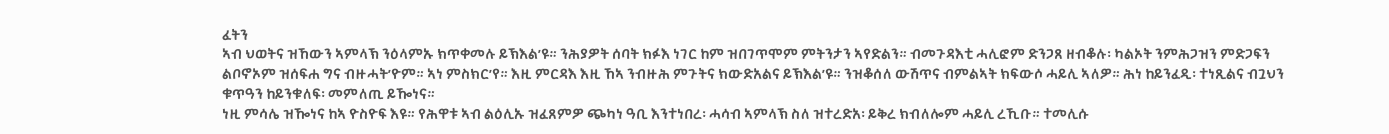ፈትን
ኣብ ህወትና ዝኸውን ኣምላኽ ንዕላምኡ ክጥቀመሉ ይኽእል’ዩ። ንሕያዎት ሰባት ክፉእ ነገር ከም ዝበገጥሞም ምትንታን ኣየድልን። ብመጉዳእቲ ሓሊፎም ድንጋጸ ዘብቆሉ፡ ካልኦት ንምሕጋዝን ምድጋፍን ልቦኖኦም ዝሰፍሐ ግና ብዙሓት’ዮም። ኣነ ምስክር’የ። እዚ ምርዳእ እዚ ኸኣ ንብዙሕ ምጉትና ክውድአልና ይኽእል’ዩ። ንዝቆሰለ ውሽጥና ብምልኣት ክፍውሶ ሓይሊ ኣለዎ። ሕነ ከይንፈዲ፡ ተነጺልና ብጓህን ቁጥዓን ከይንቁለፍ፡ መምለጢ ይዀነና።
ነዚ ምሳሌ ዝዀነና ከኣ ዮስዮፍ እዩ። የሕዋቱ ኣብ ልዕሊኡ ዝፈጸምዎ ጭካነ ዓቢ እንተነበረ፡ ሓሳብ ኣምላኽ ስለ ዝተረድአ፡ ይቅረ ክብለሎም ሓይሊ ረኺቡ። ተመሊሱ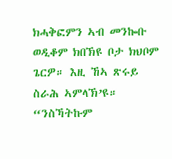ክሓቅፎምን ኣብ መንኰቡ ወዲቆም ክበኽዩ ቦታ ክህቦም ጌርዎ። እዚ ኸኣ ጽሩይ ስራሕ ኣምላኽ’ዩ።
“ንስኻትኩም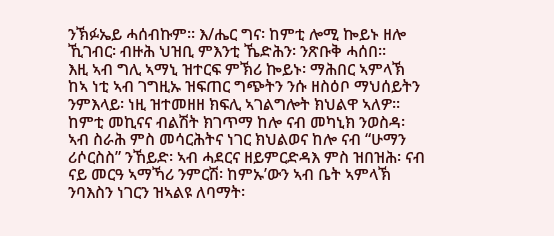ንኽፉኤይ ሓሰብኩም። እ/ሔር ግና፡ ከምቲ ሎሚ ኰይኑ ዘሎ ኺገብር፡ ብዙሕ ህዝቢ ምእንቲ ኼድሕን፡ ንጽቡቅ ሓሰበ።
እዚ ኣብ ግሊ ኣማኒ ዝተርፍ ምኽሪ ኰይኑ፡ ማሕበር ኣምላኽ ከኣ ነቲ ኣብ ገግዚኡ ዝፍጠር ግጭትን ንሱ ዘስዕቦ ማህሰይትን ንምእላይ፡ ነዚ ዝተመዘዘ ክፍሊ ኣገልግሎት ክህልዋ ኣለዎ። ከምቲ መኪናና ብልሽት ክገጥማ ከሎ ናብ መካኒክ ንወስዳ፡ ኣብ ስራሕ ምስ መሳርሕትና ነገር ክህልወና ከሎ ናብ “ሁማን ሪሶርስስ” ንኸይድ፡ ኣብ ሓደርና ዘይምርድዳእ ምስ ዝበዝሕ፡ ናብ ናይ መርዓ ኣማኻሪ ንምርሽ፡ ከምኡ’ውን ኣብ ቤት ኣምላኽ ንባእስን ነገርን ዝኣልዩ ለባማት፡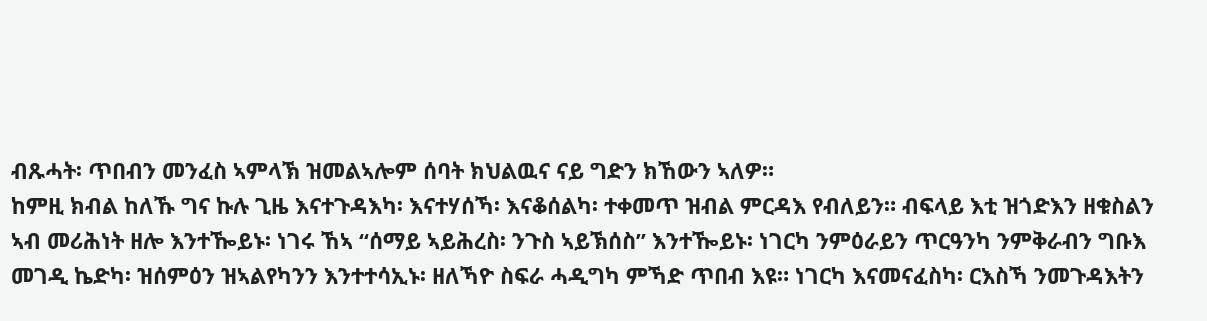ብጹሓት፡ ጥበብን መንፈስ ኣምላኽ ዝመልኣሎም ሰባት ክህልዉና ናይ ግድን ክኸውን ኣለዎ።
ከምዚ ክብል ከለኹ ግና ኩሉ ጊዜ እናተጉዳእካ፡ እናተሃሰኻ፡ እናቆሰልካ፡ ተቀመጥ ዝብል ምርዳእ የብለይን። ብፍላይ እቲ ዝጎድእን ዘቁስልን ኣብ መሪሕነት ዘሎ እንተዀይኑ፡ ነገሩ ኸኣ “ሰማይ ኣይሕረስ፡ ንጉስ ኣይኽሰስ” እንተዀይኑ፡ ነገርካ ንምዕራይን ጥርዓንካ ንምቅራብን ግቡእ መገዲ ኬድካ፡ ዝሰምዕን ዝኣልየካንን እንተተሳኢኑ፡ ዘለኻዮ ስፍራ ሓዲግካ ምኻድ ጥበብ እዩ። ነገርካ እናመናፈስካ፡ ርእስኻ ንመጉዳእትን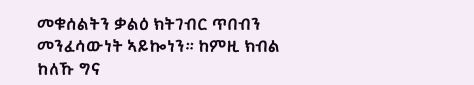መቁሰልትን ቃልዕ ክትገብር ጥበብን መንፈሳውነት ኣይኰነን። ከምዚ ክብል ከለኹ ግና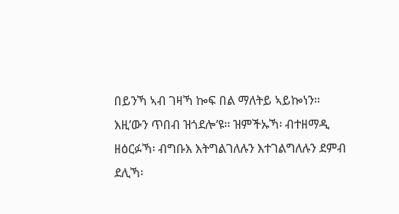በይንኻ ኣብ ገዛኻ ኰፍ በል ማለትይ ኣይኰነን። እዚ’ውን ጥበብ ዝጎደሎ’ዩ። ዝምችኡኻ፡ ብተዘማዲ ዘዕርፉኻ፡ ብግቡእ እትግልገለሉን እተገልግለሉን ደምብ ደሊኻ፡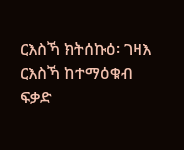ርእስኻ ክትሰኩዕ፡ ገዛእ ርእስኻ ከተማዕቁብ ፍቃድ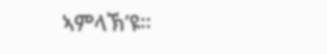ኣምላኽ’ዩ።